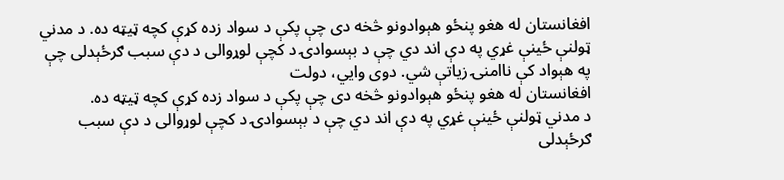افغانستان له هغو پنځو هېوادونو څخه دی چې پکې د سواد زده کړې کچه ټیټه ده. د مدني ټولنې ځینې غړي په دې اند دي چې د بېسوادۍ د کچې لوړوالی د دې سبب ګرځېدلی چې په هېواد کې ناامنۍ زیاتې شي. دوى وايي، دولت
افغانستان له هغو پنځو هېوادونو څخه دی چې پکې د سواد زده کړې کچه ټیټه ده.
د مدني ټولنې ځینې غړي په دې اند دي چې د بېسوادۍ د کچې لوړوالی د دې سبب ګرځېدلی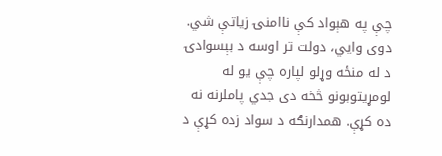چې په هېواد کې ناامنۍ زیاتې شي. دوى وايي، دولت تر اوسه د بېسوادۍ د له منځه وړلو لپاره چې یو له لومړیتوبونو څخه دی جدي پاملرنه نه ده کړې. همدارنګه د سواد زده کړې د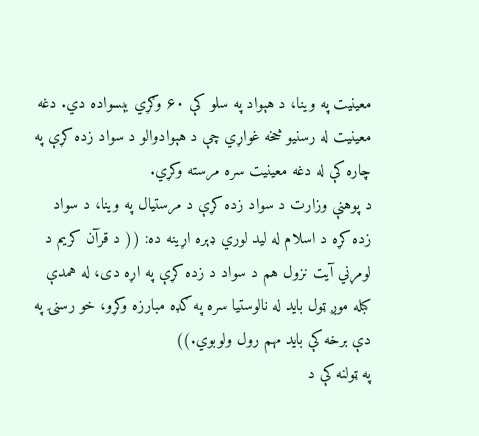معینیت په وینا، د هېواد په سلو كې ۶۰ وګړي بېسواده دي. دغه معینیت له رسنیو څخه غواړي چې د هېوادوالو د سواد زده کړې په چاره کې له دغه معینیت سره مرسته وکړي.
د پوهنې وزارت د سواد زده کړې د مرستيال په وینا، د سواد زده کړه د اسلام له لید لوري ډېره اړینه ده: (( د قرآن کریم د لومړني آیت نزول هم د سواد د زده کړې په اړه دی، له همدې کبله موږ ټول باید له نالوستیا سره په ګډه مبارزه وکړو، خو رسنۍ په دې برخه کې باید مهم رول ولوبوي.))
په ټولنه کې د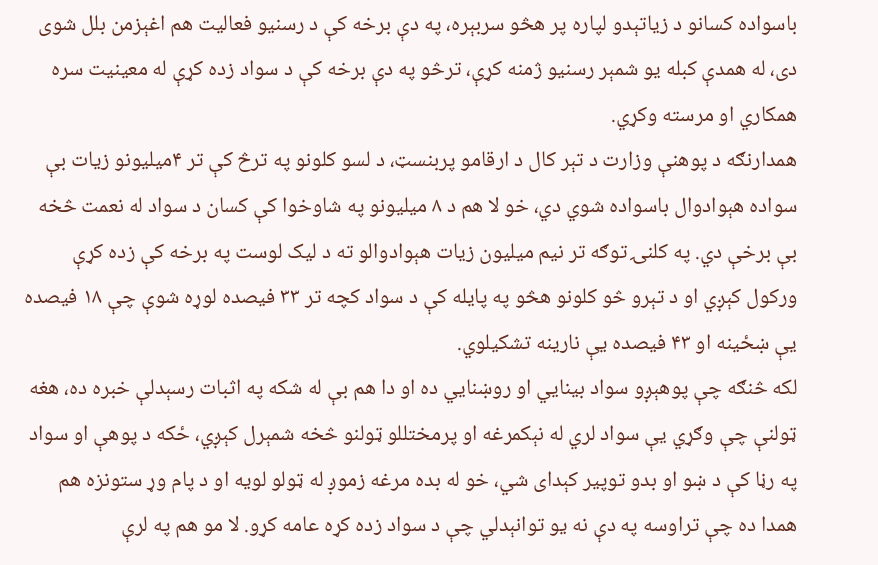باسواده کسانو د زیاتېدو لپاره پر هڅو سربېره، په دې برخه کې د رسنیو فعالیت هم اغېزمن بلل شوی دی، له همدې کبله یو شمېر رسنیو ژمنه کړې، ترڅو په دې برخه کې د سواد زده کړې له معینیت سره همکاري او مرسته وکړي.
همدارنګه د پوهنې وزارت د تېر کال د ارقامو پربنسټ، د لسو کلونو په ترڅ کې تر ۴ميلیونو زیات بې سواده هېوادوال باسواده شوي دي، خو لا هم د ۸ ميلیونو په شاوخوا کې كسان د سواد له نعمت څخه بې برخې دي. په کلنۍ توګه تر نیم میلیون زیات هېوادوالو ته د لیک لوست په برخه کې زده کړې ورکول کېږي او د تېرو څو کلونو هڅو په پایله کې د سواد کچه تر ۳۳ فيصده لوړه شوې چې ۱۸ فيصده یې ښځينه او ۴۳ فيصده یې نارينه تشکیلوي.
لكه څنګه چې پوهېږو سواد بينايي او روښنايي ده او دا هم بې له شكه په اثبات رسېدلې خبره ده، هغه ټولنې چې وګړي يې سواد لري له نېكمرغه او پرمختللو ټولنو څخه شمېرل كېږي، ځكه د پوهې او سواد په رڼا كې د ښو او بدو توپير كېداى شي، خو له بده مرغه زموږ له ټولو لويه او د پام وړ ستونزه هم همدا ده چې تراوسه په دې نه يو توانېدلي چې د سواد زده كړه عامه كړو. لا مو هم په لرې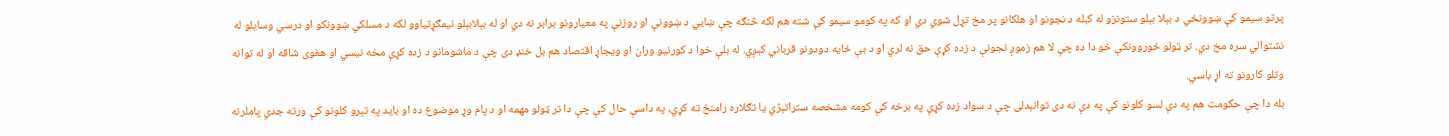پرتو سيمو كې ښوونځي د بېلا بېلو ستونزو له كبله د نجونو او هلكانو پر مخ تړل شوي دي او كه په كومو سيمو كې شته هم لكه څنګه چې ښايي د ښوونې او روزنې په معيارونو برابر نه دي او له بېلابېلو نيمګړتياوو لكه د مسلكي ښوونكو او درسي وسايلو له نشتوالي سره مخ دي. تر ټولو ځوروونكې خو دا ده چې لا هم زموږ نجونې د زده كړې حق نه لري او د بې ځايه دودونو قرباني كېږي. له بلې خوا د كورنيو وران او ويجاړ اقتصاد هم بل خنډ دى چې د ماشومانو د زده كړې مخه نيسي او هغوى شاقه او له توانه وتلو كارونو ته اړ باسي.
بله دا چې حكومت هم په دې لسو كلونو كې په دې نه دى توانېدلى چې د سواد زده كړې په برخه كې كومه مشخصه ستراتېژي يا تګلاره رامنځ ته كړي، په داسې حال كې چې دا تر ټولو مهمه او د پام وړ موضوع ده او بايد په تېرو كلونو كې ورته جدي پاملرنه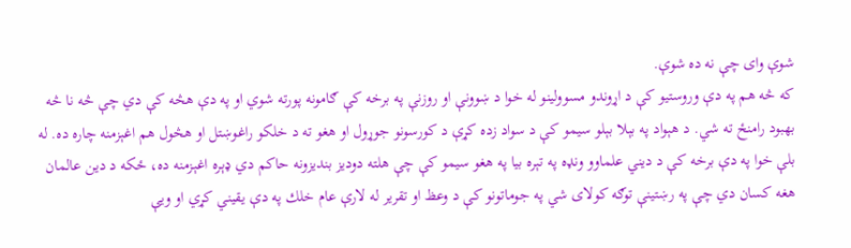شوې واى چې نه ده شوې.
كه څه هم په دې وروستيو كې د اړوندو مسوولينو له خوا د ښوونې او روزنې په برخه كې ګامونه پورته شوي او په دې هڅه كې دي چې څه نا څه بهبود رامنځ ته شي. د هېواد په بېلا بېلو سيمو كې د سواد زده كړې د كورسونو جوړول او هغو ته د خلكو راغوښتل او هڅول هم اغېزمنه چاره ده. له بلې خوا په دې برخه كې د ديني علماوو ونډه په تېره بيا په هغو سيمو كې چې هلته دوديز بنديزونه حاكم دي ډېره اغېزمنه ده، ځكه د دين عالمان هغه كسان دي چې په رښتينې توګه كولاى شي په جوماتونو كې د وعظ او تقرير له لارې عام خلك په دې يقيني كړي او ويې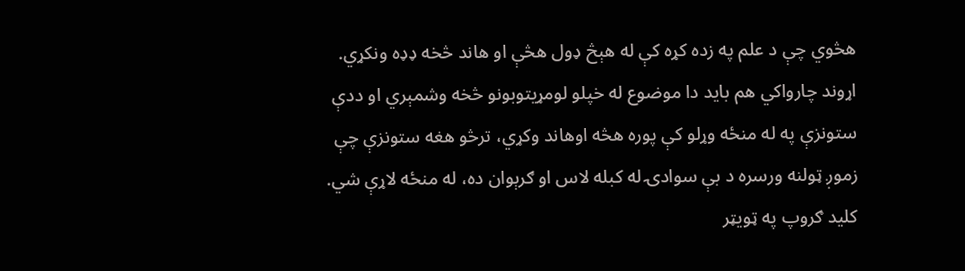هڅوي چې د علم په زده كړه كې له هېڅ ډول هڅې او هاند څخه ډډه ونكړي. اړوند چارواكي هم بايد دا موضوع له خپلو لومړيتوبونو څخه وشمېري او ددې ستونزې په له منځه وړلو كې پوره هڅه اوهاند وكړي، ترڅو هغه ستونزې چې زموږ ټولنه ورسره د بې سوادۍ له كبله لاس او ګرېوان ده، له منځه لاړې شي.
کلید ګروپ په ټویټر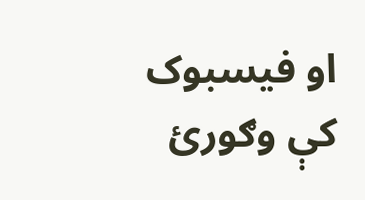او فیسبوک کې وګورئ